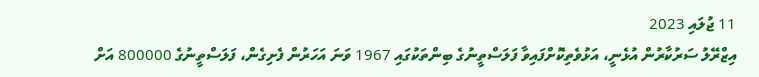11 ޖުލައި 2023
އިޒްރޭލު ސަރުކާރުން އުޅެނީ، އަޅުވެތިކޮށްފައިވާ ފަލަސްތީނުގެ ބިންތަކުގައި 1967 ވަނަ އަހަރުން ފެށިގެން، ފަލަސްތީނުގެ 800000 އަށް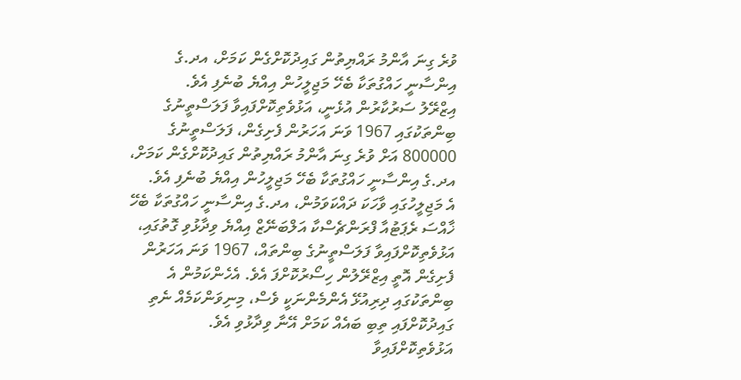ވުރެ ގިނަ އާންމު ރައްޔިތުން ގައިދުކޮށްގެން ކަމަށް، އދ.ގެ އިންސާނީ ހައްގުތަކާ ބެހޭ މަޖިލީހުން އިއްޔެ ބުނެފި އެވެ.
އިޒްރޭލު ސަރުކާރުން އުޅެނީ، އަޅުވެތިކޮށްފައިވާ ފަލަސްތީނުގެ ބިންތަކުގައި 1967 ވަނަ އަހަރުން ފެށިގެން، ފަލަސްތީނުގެ 800000 އަށް ވުރެ ގިނަ އާންމު ރައްޔިތުން ގައިދުކޮށްގެން ކަމަށް، އދ.ގެ އިންސާނީ ހައްގުތަކާ ބެހޭ މަޖިލީހުން އިއްޔެ ބުނެފި އެވެ.
އެ މަޖިލީހުގައި ވާހަކަ ދައްކަވަމުން، އދ.ގެ އިންސާނީ ހައްގުތަކާ ބެހޭ ޚާއްސަ ރެޕަޓުއާ ފްރަންޗެސްކާ އަލްބަނޭޒް އިއްޔެ ވިދާޅުވި ގޮތުގައި، އަޅުވެތިކޮށްފައިވާ ފަލަސްތީނުގެ ބިންތައް، 1967 ވަނަ އަހަރުން ފެށިގެން އޮތީ އިޒްރޭލުން ހިސޯރުކޮށްފަ އެވެ. އެހެންކަމުން އެ ބިންތަކުގައި ދިރިއުޅޭ އެންމެންނަކީ ވެސް، މިނިވަންކަމެއް ނެތި ގައިދުކޮށްފައި ތިބި ބައެއް ކަމަށް އޭނާ ވިދާޅުވި އެވެ.
އަޅުވެތިކޮށްފައިވާ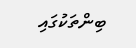ބިންތަކުގައި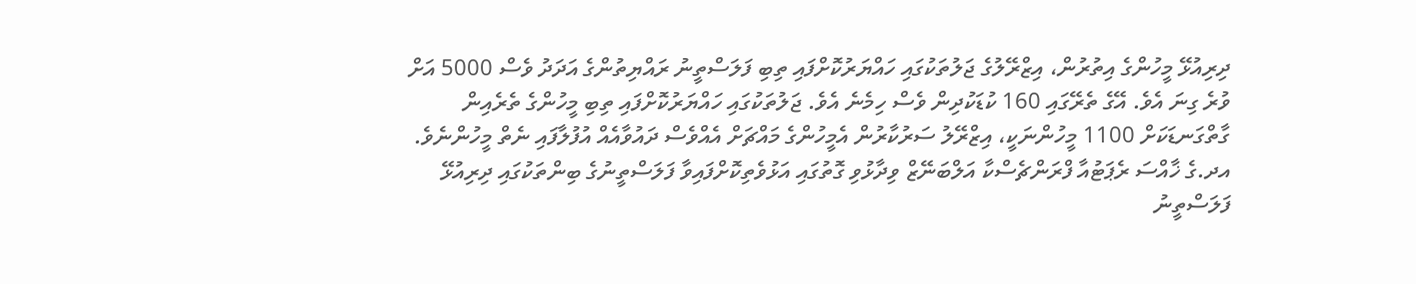ދިރިއުޅޭ މީހުންގެ އިތުރުން، އިޒްރޭލުގެ ޖަލުތަކުގައި ހައްޔަރުކޮށްފައި ތިބި ފަލަސްތީނު ރައްޔިތުންގެ އަދަދު ވެސް 5000 އަށް ވުރެ ގިނަ އެވެ. އޭގެ ތެރޭގައި 160 ކުޑަކުދިން ވެސް ހިމެނެ އެވެ. ޖަލުތަކުގައި ހައްޔަރުކޮށްފައި ތިބި މީހުންގެ ތެރެއިން ގާތްގަނޑަކަށް 1100 މީހުންނަކީ، އިޒްރޭލު ސަރުކާރުން އެމީހުންގެ މައްޗަށް އެއްވެސް ދައުވާއެއް އުފުލާފައި ނެތް މީހުންނެވެ.
އދ.ގެ ޚާއްސަ ރެޕަޓުއާ ފްރަންޗެސްކާ އަލްބަނޭޒް ވިދާޅުވި ގޮތުގައި އަޅުވެތިކޮށްފައިވާ ފަލަސްތީނުގެ ބިންތަކުގައި ދިރިއުޅޭ ފަލަސްތީނު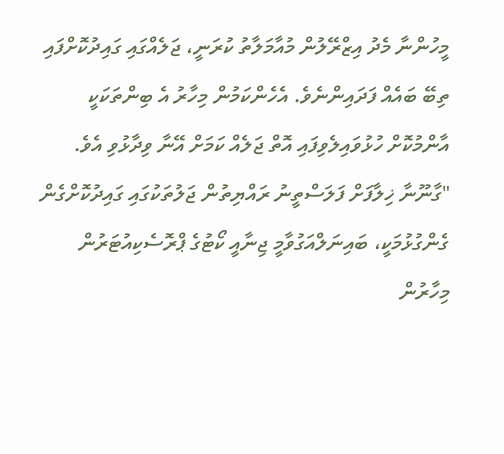މީހުންނާ މެދު އިޒްރޭލުން މުއާމަލާތު ކުރަނީ، ޖަލެއްގައި ގައިދުކޮށްފައި ތިބޭ ބައެއް ފަދައިންނެވެ. އެހެންކަމުން މިހާރު އެ ބިންތަކަކީ އާންމުކޮށް ހުޅުވައިލެވިފައި އޮތް ޖަލެއް ކަމަށް އޭނާ ވިދާޅުވި އެވެ.
"ގާނޫނާ ޚިލާފަށް ފަލަސްތީނު ރައްޔިތުން ޖަލުތަކުގައި ގައިދުކޮށްގެން ގެންގުޅުމަކީ، ބައިނަލްއަގުވާމީ ޖިނާއީ ކޯޓުގެ ޕްރޮސެކިއުޓަރުން މިހާރުން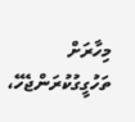މިހާރަށް ތަހުގީގުކުރަންޖެހޭ،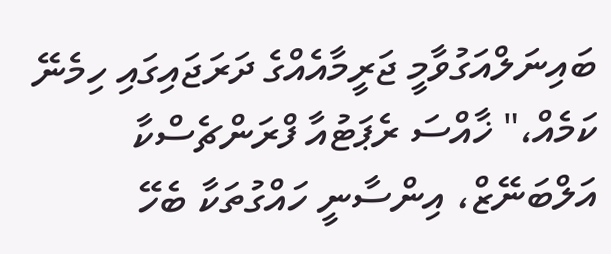ބައިނަލްއަގުވާމީ ޖަރީމާއެއްގެ ދަރަޖައިގައި ހިމެނޭ ކަމެއް،" ޚާއްސަ ރެޕަޓުއާ ފްރަންޗެސްކާ އަލްބަނޭޒް، އިންސާނީ ހައްގުތަކާ ބެހޭ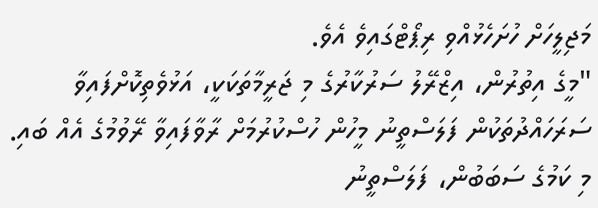މަޖިލީހަށް ހުށަހެޅުއްވި ރިޕޯޓްގައިވެ އެވެ.
"މީގެ އިތުރުން، އިޒްރޭލު ސަރުކާރުގެ މި ޖަރީމާތަކަކީ، އަޅުވެތިކޮށްފައިވާ ސަރަހައްދުތަކުން ފަލަސްތީނު މީހުން ހުސްކުރުމަށް ރާވާފައިވާ ރޭވުމުގެ އެއް ބައި. މި ކަމުގެ ސަބަބުން، ފަލަސްތީނު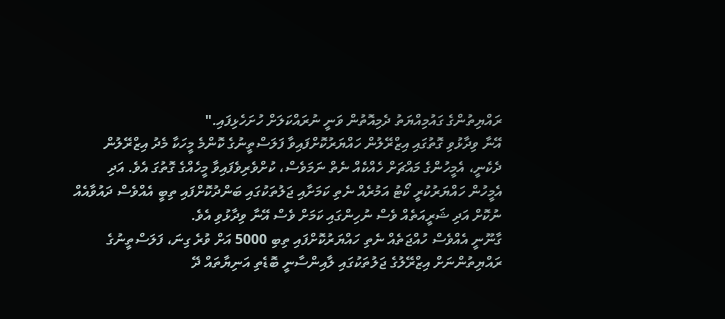ރައްޔިތުންގެ ގައުމިއްޔަތު ދެމިއޮތުން ވަނީ ނުރައްކަލަށް ހުށަހެޅިފައި."
އޭނާ ވިދާޅުވި ގޮތުގައި އިޒްރޭލުން ހައްޔަރުކޮށްފައިވާ ފަލަސްތީނުގެ ކޮންމެ މީހަކާ މެދު އިޒްރޭލުން ދެކެނީ، އެމީހުންގެ މައްޗަށް ހެއްކެއް ނެތް ނަމަވެސް، ކުށްވެރިވެފައިވާ މީހެއްގެ ގޮތުގަ އެވެ. އަދި އެމީހުން ހައްޔަރުކުރީ ކޯޓު އަމުރެއް ނެތި ކަމަށާއި ޖަލުތަކުގައި ބަންދުކޮށްފައި ތިބީ އެއްވެސް ދައުވާއެއް ނުކޮށް އަދި ޝަރީއަތެއް ވެސް ނުހިންގައި ކަމަށް ވެސް އޭނާ ވިދާޅުވި އެވެ.
ގާނޫނީ އެއްވެސް ހުއްޖަތެއް ނެތި ހައްޔަރުކޮށްފައި ތިބި 5000 އަށް ވުރެ ގިނަ، ފަލަސްތީނުގެ ރައްޔިތުންނަށް އިޒްރޭލުގެ ޖަލުތަކުގައި ލާއިންސާނީ ބޮޑެތި އަނިޔާތައް ދޭ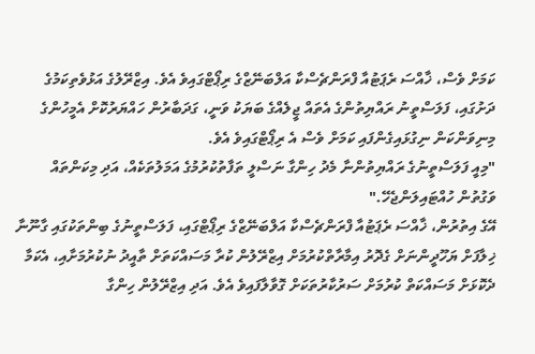ކަމަށް ވެސް، ޚާއްސަ ރެޕަޓުއާ ފްރަންޗެސްކާ އަލްބަނޭޒްގެ ރިޕޯޓްގައިވެ އެވެ. އިޒްރޭލުގެ އަޅުވެތިކަމުގެ ދަށުގައި، ފަލަސްތީނު ރައްޔިތުންގެ އެތައް ޖީލެއްގެ ބަޔަކު ވަނީ، ގަދަބާރުން ހައްޔަރުކޮށް އެމީހުންގެ މިނިވަންކަން ނިގުޅައިގެންފައި ކަމަށް ވެސް އެ ރިޕޯޓްގައިވެ އެވެ.
"މިއީ ފަލަސްތީނުގެ ރައްޔިތުންނާ މެދު ހިންގާ ނަސްލީ ތަފާތުކުރުމުގެ އަމަލުތަކެއް، އަދި މިކަންތައް ވަގުތުން ހުއްޓައިލަންޖެހޭ."
އޭގެ އިތުރުން، ޚާއްސަ ރެޕަޓުއާ ފްރަންޗެސްކާ އަލްބަނޭޒްގެ ރިޕޯޓްގައި، ފަލަސްތީނުގެ ބިންތަކުގައި ގާނޫނާ ޚިލާފަށް ޔަހޫދީންނަށް ގެދޮރު އިމާރާތްކުރުމަށް އިޒްރޭލުން ކުރާ މަސައްކަތަށް ތާއީދު ނުކުރުމަށާއި، އެކަމާ ދެކޮޅަށް މަސައްކަތް ކުރުމަށް ސަރުކާރުތަކަށް ގޮވާލާފައިވެ އެވެ. އަދި އިޒްރޭލުން ހިންގާ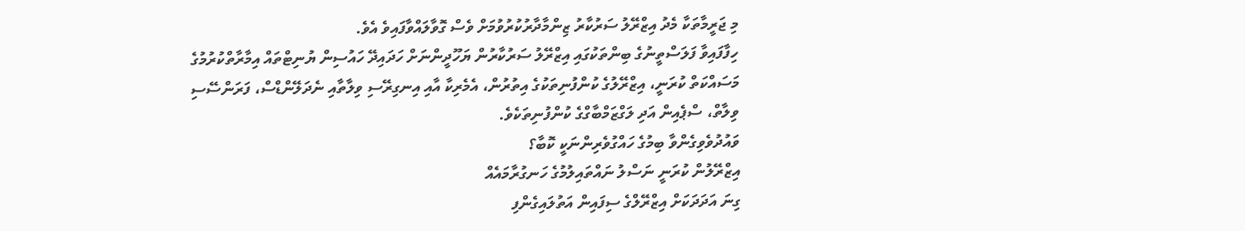މި ޖަރީމާތަކާ މެދު އިޒްރޭލު ސަރުކާރު ޒިންމާދާރުކުރުވުމަށް ވެސް ގޮވާލައްވާފައިވެ އެވެ.
ހިފާފައިވާ ފަލަސްތީނުގެ ބިންތަކުގައި އިޒްރޭލު ސަރުކާރުން ޔަހޫދީންނަށް ހަދައިދޭ ހައުސިން ޔުނިޓްތައް އިމާރާތްކުރުމުގެ މަސައްކަތް ކުރަނީ، އިޒްރޭލުގެ ކުންފުނިތަކުގެ އިތުރުން، އެމެރިކާ އާއި އިނގިރޭސި ވިލާތާއި ނެދަލޭންޑްސް، ފަރަންސޭސި ވިލާތް، ސްޕެއިން އަދި ލަގްޒަމްބާގްގެ ކުންފުނިތަކެވެ.
ވައުދުވެވިގެންވާ ބިމުގެ ހައްގުވެރިންނަކީ ކޮބާ؟
އިޒްރޭލުން ކުރަނީ ނަސްލު ނައްތައިލުމުގެ ހަނގުރާމައެއް
ގިނަ އަދަދަކަށް އިޒްރޭލްގެ ސިފައިން އަތުލައިގެންފި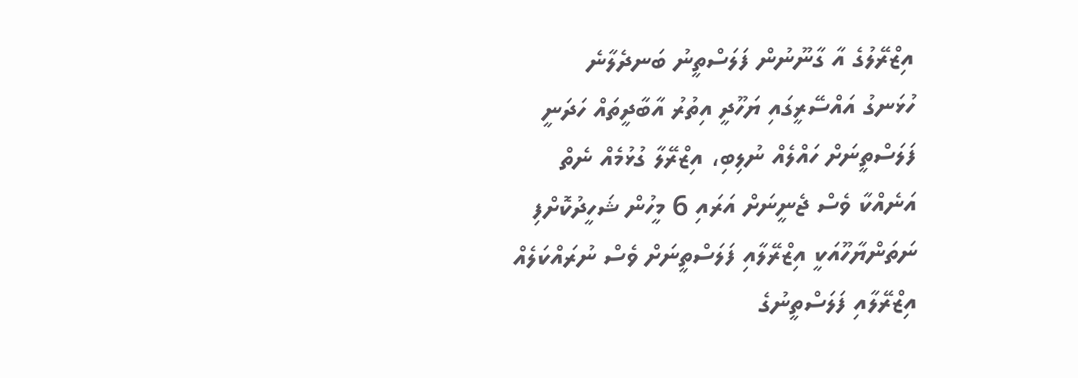އިޒްރޭލުގެ އާ ގާނޫނުން ފަލަސްތީނު ބަނދެލާނެ
ހުޅަނގު އައްސޭރީގައި ޔަހޫދީ އިތުރު އާބާދީތައް ހަދަނީ
ފަލަސްތީނަށް ހައްލެއް ނުލިބި، އިޒްރޭލާ ގުޅުމެއް ނެތް
އަނެއްކާ ވެސް ޖެނީނަށް އަރައި 6 މީހުން ޝަހީދުކޮށްފި
ނަތަންޔާހޫއަކީ އިޒްރޭލާއި ފަލަސްތީނަށް ވެސް ނުރައްކަލެއް
އިޒްރޭލާއި ފަލަސްތީނުގެ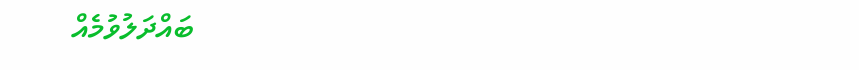ބައްދަލުވުމެއް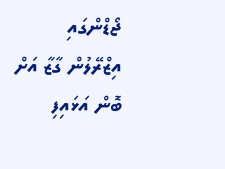ޖޯޑްންގައި
އިޒްރޭލުން ގާޒާ އަށް ބޮން އަޅައިފި